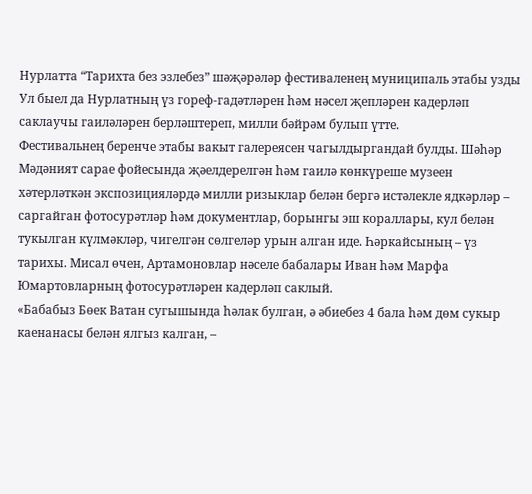Нурлатта “Тарихта без эзлебез” шәҗәрәләр фестиваленең муниципаль этабы узды
Ул быел да Нурлатның үз гореф-гадәтләрен һәм нәсел җепләрен кадерләп саклаучы гаиләләрен берләштереп, милли бәйрәм булып үтте.
Фестивальнең беренче этабы вакыт галереясен чагылдыргандай булды. Шәһәр Мәдәният сарае фойесында җәелдерелгән һәм гаилә көнкүреше музеен хәтерләткән экспозицияләрдә милли ризыклар белән бергә истәлекле ядкәрләр – саргайган фотосурәтләр һәм документлар, борынгы эш кораллары, кул белән тукылган күлмәкләр, чигелгән сөлгеләр урын алган иде. Һәркайсының – үз тарихы. Мисал өчен, Артамоновлар нәселе бабалары Иван һәм Марфа Юмартовларның фотосурәтләрен кадерләп саклый.
«Бабабыз Бөек Ватан сугышында һәлак булган, ә әбиебез 4 бала һәм дөм сукыр каенанасы белән ялгыз калган, –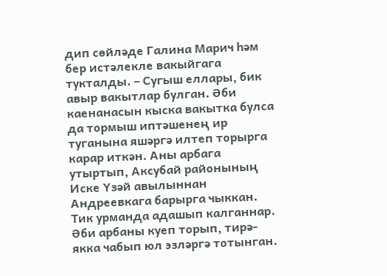дип сөйләде Галина Марич һәм бер истәлекле вакыйгага тукталды. – Сугыш еллары, бик авыр вакытлар булган. Әби каенанасын кыска вакытка булса да тормыш иптәшенең ир туганына яшәргә илтеп торырга карар иткән. Аны арбага утыртып, Аксубай районының Иске Үзәй авылыннан Андреевкага барырга чыккан. Тик урманда адашып калганнар. Әби арбаны куеп торып, тирә-якка чабып юл эзләргә тотынган.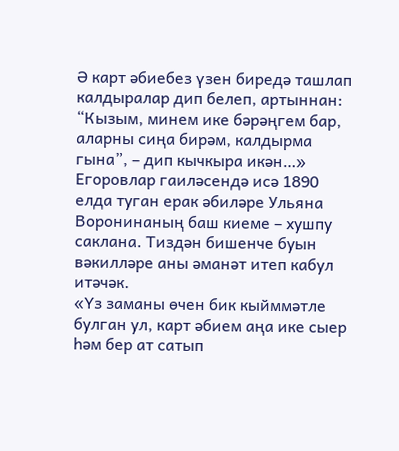Ә карт әбиебез үзен биредә ташлап калдыралар дип белеп, артыннан: “Кызым, минем ике бәрәңгем бар, аларны сиңа бирәм, калдырма гына”, – дип кычкыра икән…»
Егоровлар гаиләсендә исә 1890 елда туган ерак әбиләре Ульяна Воронинаның баш киеме – хушпу саклана. Тиздән бишенче буын вәкилләре аны әманәт итеп кабул итәчәк.
«Үз заманы өчен бик кыйммәтле булган ул, карт әбием аңа ике сыер һәм бер ат сатып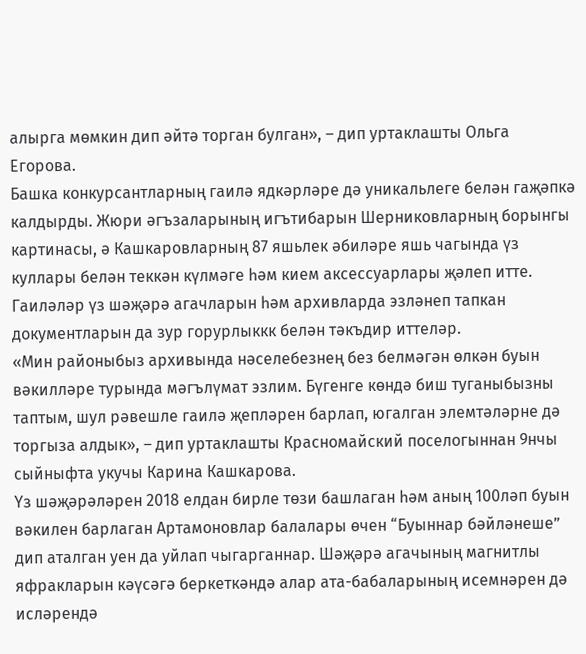алырга мөмкин дип әйтә торган булган», – дип уртаклашты Ольга Егорова.
Башка конкурсантларның гаилә ядкәрләре дә уникальлеге белән гаҗәпкә калдырды. Жюри әгъзаларының игътибарын Шерниковларның борынгы картинасы, ә Кашкаровларның 87 яшьлек әбиләре яшь чагында үз куллары белән теккән күлмәге һәм кием аксессуарлары җәлеп итте.
Гаиләләр үз шәҗәрә агачларын һәм архивларда эзләнеп тапкан документларын да зур горурлыккк белән тәкъдир иттеләр.
«Мин районыбыз архивында нәселебезнең без белмәгән өлкән буын вәкилләре турында мәгълүмат эзлим. Бүгенге көндә биш туганыбызны таптым, шул рәвешле гаилә җепләрен барлап, югалган элемтәләрне дә торгыза алдык», – дип уртаклашты Красномайский поселогыннан 9нчы сыйныфта укучы Карина Кашкарова.
Үз шәҗәрәләрен 2018 елдан бирле төзи башлаган һәм аның 100ләп буын вәкилен барлаган Артамоновлар балалары өчен “Буыннар бәйләнеше” дип аталган уен да уйлап чыгарганнар. Шәҗәрә агачының магнитлы яфракларын кәүсәгә беркеткәндә алар ата-бабаларының исемнәрен дә исләрендә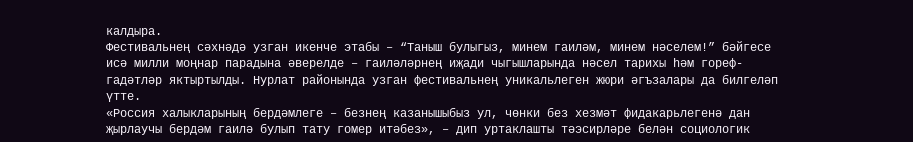калдыра.
Фестивальнең сәхнәдә узган икенче этабы – “Таныш булыгыз, минем гаиләм, минем нәселем!” бәйгесе исә милли моңнар парадына әверелде – гаиләләрнең иҗади чыгышларында нәсел тарихы һәм гореф-гадәтләр яктыртылды. Нурлат районында узган фестивальнең уникальлеген жюри әгъзалары да билгеләп үтте.
«Россия халыкларының бердәмлеге – безнең казанышыбыз ул, чөнки без хезмәт фидакарьлегенә дан җырлаучы бердәм гаилә булып тату гомер итәбез», – дип уртаклашты тәэсирләре белән социологик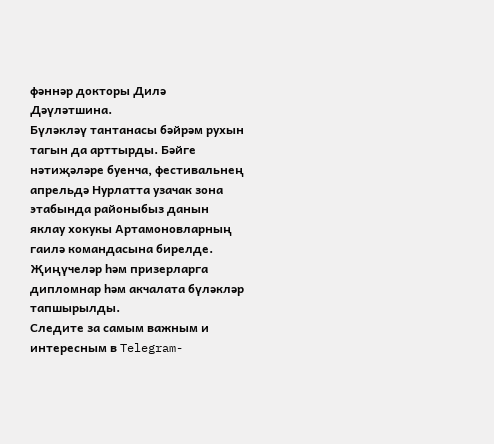фәннәр докторы Дилә Дәүләтшина.
Бүләкләү тантанасы бәйрәм рухын тагын да арттырды. Бәйге нәтиҗәләре буенча, фестивальнең апрельдә Нурлатта узачак зона этабында районыбыз данын яклау хокукы Артамоновларның гаилә командасына бирелде. Җиңүчеләр һәм призерларга дипломнар һәм акчалата бүләкләр тапшырылды.
Следите за самым важным и интересным в Telegram-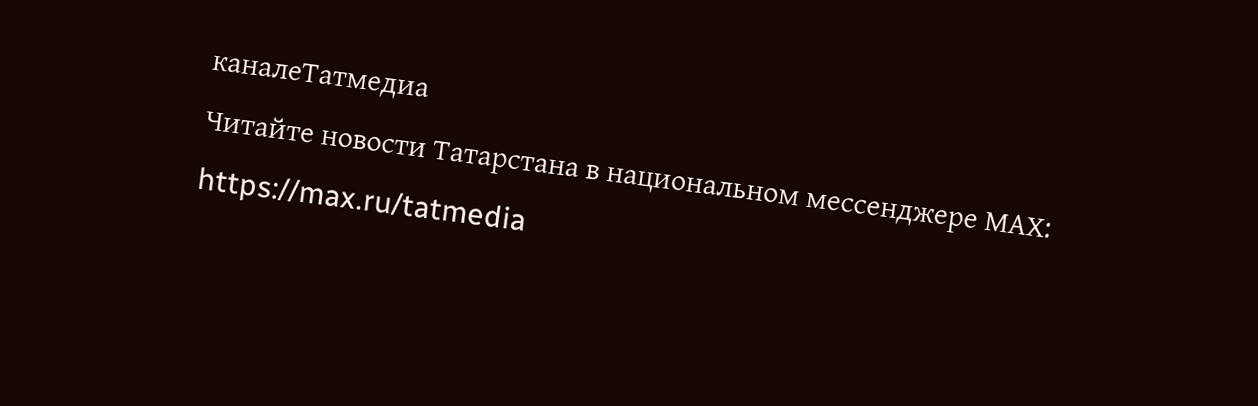каналеТатмедиа
Читайте новости Татарстана в национальном мессенджере MАХ: https://max.ru/tatmedia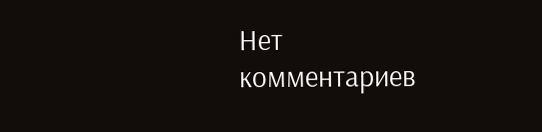Нет комментариев